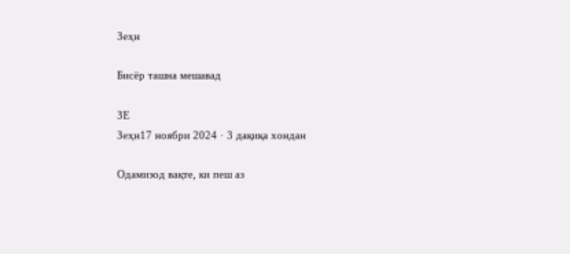Зеҳн

Бисёр ташна мешавад

ЗЕ
Зеҳн17 ноябри 2024 · 3 дақиқа хондан

Одамизод вақте, ки пеш аз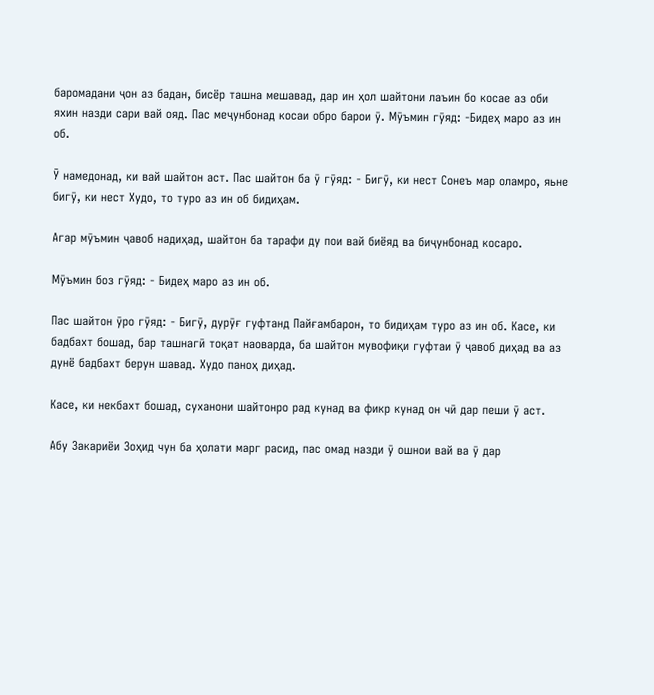баромадани ҷон аз бадан, бисёр ташна мешавад, дар ин ҳол шайтони лаъин бо косае аз оби яхин назди сари вай ояд. Пас меҷунбонад косаи обро барои ӯ. Мӯъмин гӯяд: -Бидеҳ маро аз ин об.

Ӯ намедонад, ки вай шайтон аст. Пас шайтон ба ӯ гӯяд: - Бигӯ, ки нест Сонеъ мар оламро, яьне бигӯ, ки нест Худо, то туро аз ин об бидиҳам.

Агар мӯъмин ҷавоб надиҳад, шайтон ба тарафи ду пои вай биёяд ва биҷунбонад косаро.

Мӯъмин боз гӯяд: - Бидеҳ маро аз ин об.

Пас шайтон ӯро гӯяд: - Бигӯ, дурӯғ гуфтанд Пайғамбарон, то бидиҳам туро аз ин об. Касе, ки бадбахт бошад, бар ташнагӣ тоқат наоварда, ба шайтон мувофиқи гуфтаи ӯ ҷавоб диҳад ва аз дунё бадбахт берун шавад. Худо паноҳ диҳад.

Касе, ки некбахт бошад, суханони шайтонро рад кунад ва фикр кунад он чӣ дар пеши ӯ аст.

Абу Закариёи Зоҳид чун ба ҳолати марг расид, пас омад назди ӯ ошнои вай ва ӯ дар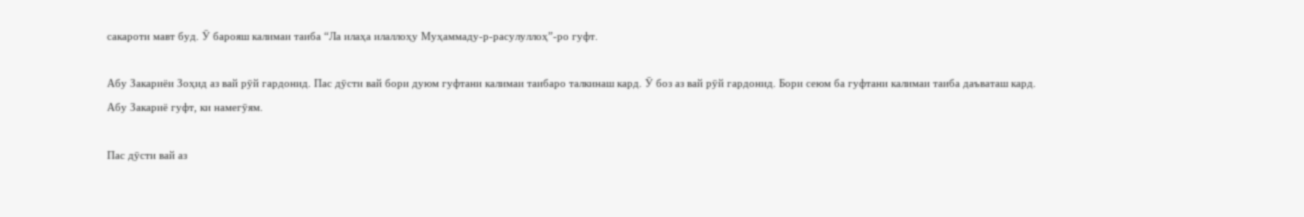сакароти мавт буд. Ӯ барояш калимаи таиба “Ла илаҳа илаллоҳу Муҳаммаду-р-расулуллоҳ”-ро гуфт.

Абу Закариёи Зоҳид аз вай рӯй гардонид. Пас дӯсти вай бори дуюм гуфтани калимаи таибаро талкинаш кард. Ӯ боз аз вай рӯй гардонид. Бори сеюм ба гуфтани калимаи таиба даъваташ кард. Абу Закариё гуфт, ки намегӯям.

Пас дӯсти вай аз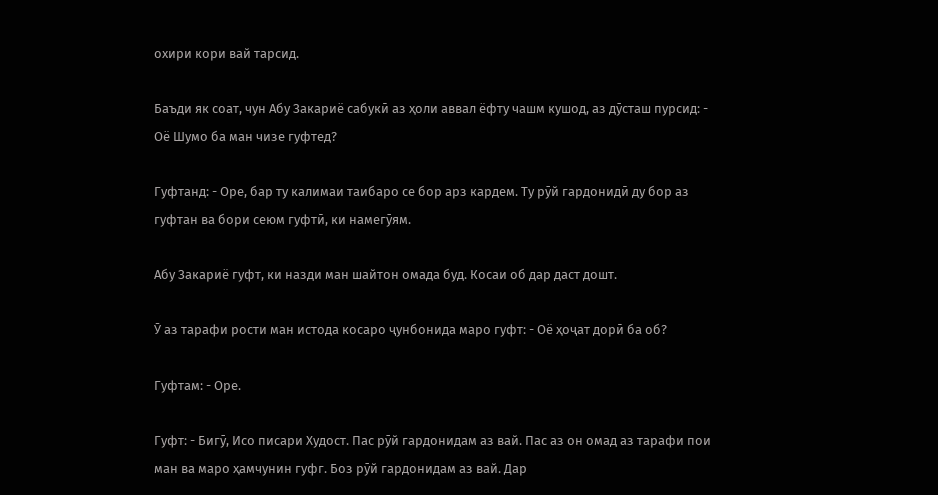охири кори вай тарсид.

Баъди як соат, чун Абу Закариё сабукӣ аз ҳоли аввал ёфту чашм кушод, аз дӯсташ пурсид: - Оё Шумо ба ман чизе гуфтед?

Гуфтанд: - Оре, бар ту калимаи таибаро се бор арз кардем. Ту рӯй гардонидӣ ду бор аз гуфтан ва бори сеюм гуфтӣ, ки намегӯям.

Абу Закариё гуфт, ки назди ман шайтон омада буд. Косаи об дар даст дошт.

Ӯ аз тарафи рости ман истода косаро ҷунбонида маро гуфт: - Оё ҳоҷат дорӣ ба об?

Гуфтам: - Оре.

Гуфт: - Бигӯ, Исо писари Худост. Пас рӯй гардонидам аз вай. Пас аз он омад аз тарафи пои ман ва маро ҳамчунин гуфг. Боз рӯй гардонидам аз вай. Дар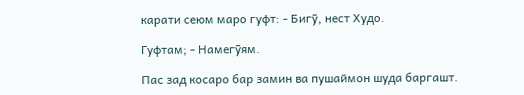карати сеюм маро гуфт: - Бигӯ, нест Худо.

Гуфтам; - Намегӯям.

Пас зад косаро бар замин ва пушаймон шуда баргашт.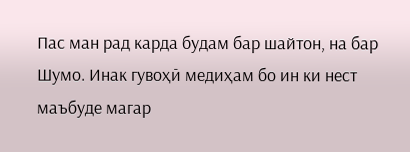Пас ман рад карда будам бар шайтон, на бар Шумо. Инак гувоҳӣ медиҳам бо ин ки нест маъбуде магар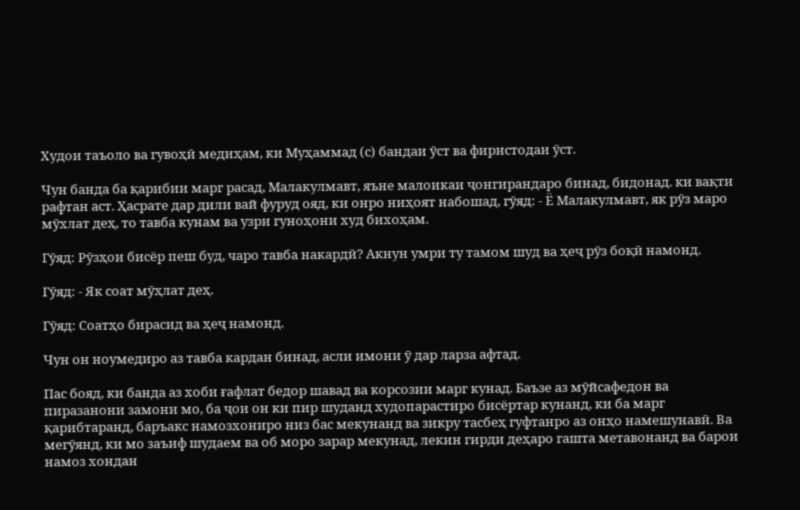Худои таъоло ва гувоҳӣ медиҳам, ки Муҳаммад (с) бандаи ӯст ва фиристодаи ӯст.

Чун банда ба қарибии марг расад, Малакулмавт, яъне малоикаи ҷонгирандаро бинад, бидонад. ки вақти рафтан аст. Ҳасрате дар дили вай фуруд ояд, ки онро ниҳоят набошад, гӯяд: - Ё Малакулмавт, як рӯз маро мӯхлат деҳ, то тавба кунам ва узри гуноҳони худ бихоҳам.

Гӯяд: Рӯзҳои бисёр пеш буд, чаро тавба накардӣ? Акнун умри ту тамом шуд ва ҳеҷ рӯз боқӣ намонд.

Гӯяд: - Як соат мӯҳлат деҳ.

Гӯяд: Соатҳо бирасид ва ҳеҷ намонд.

Чун он ноумедиро аз тавба кардан бинад, асли имони ӯ дар ларза афтад.

Пас бояд, ки банда аз хоби ғафлат бедор шавад ва корсозии марг кунад. Баъзе аз мӯйсафедон ва пиразанони замони мо, ба ҷои он ки пир шуданд худопарастиро бисёртар кунанд, ки ба марг қарибтаранд, баръакс намозхониро низ бас мекунанд ва зикру тасбеҳ гуфтанро аз онҳо намешунавӣ. Ва мегӯянд, ки мо заъиф шудаем ва об моро зарар мекунад, лекин гирди деҳаро гашта метавонанд ва барои намоз хондан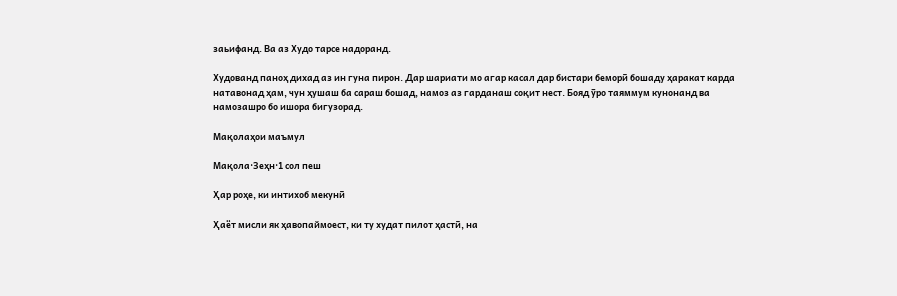заьифанд. Ва аз Худо тарсе надоранд.

Худованд паноҳ дихад аз ин гуна пирон. Дар шариати мо агар касал дар бистари беморӣ бошаду ҳаракат карда натавонад ҳам, чун ҳушаш ба сараш бошад, намоз аз гарданаш соқит нест. Бояд ӯро таяммум кунонанд ва намозашро бо ишора бигузорад.

Мақолаҳои маъмул

Мақола·Зеҳн·1 сол пеш

Ҳар роҳе, ки интихоб мекунӣ

Ҳаёт мисли як ҳавопаймоест, ки ту худат пилот ҳастӣ, на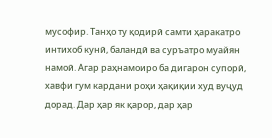мусофир. Танҳо ту қодирӣ самти ҳаракатро интихоб кунӣ, баландӣ ва суръатро муайян намоӣ. Агар раҳнамоиро ба дигарон супорӣ, хавфи гум кардани роҳи ҳақиқии худ вуҷуд дорад. Дар ҳар як қарор, дар ҳар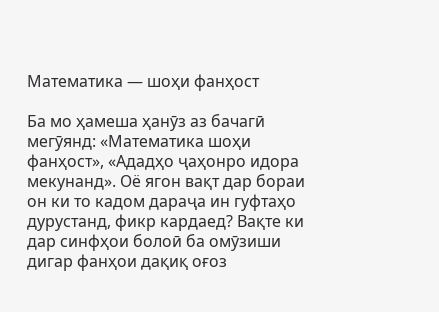Математика — шоҳи фанҳост

Ба мо ҳамеша ҳанӯз аз бачагӣ мегӯянд: «Математика шоҳи фанҳост», «Ададҳо ҷаҳонро идора мекунанд». Оё ягон вақт дар бораи он ки то кадом дараҷа ин гуфтаҳо дурустанд, фикр кардаед? Вақте ки дар синфҳои болоӣ ба омӯзиши дигар фанҳои дақиқ оғоз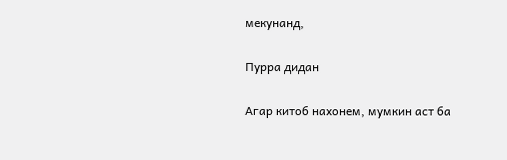мекунанд,

Пурра дидан

Агар китоб нахонем, мумкин аст ба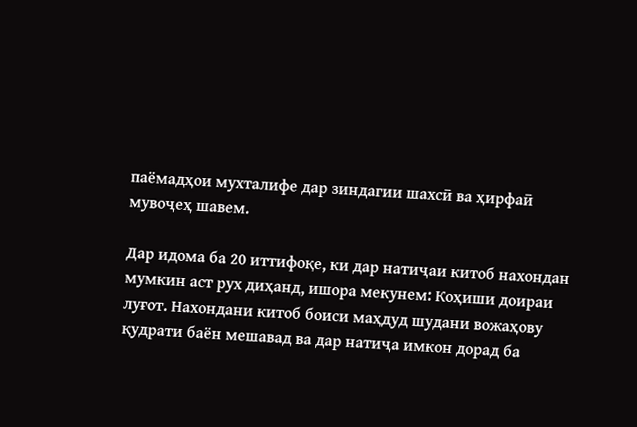паёмадҳои мухталифе дар зиндагии шахсӣ ва ҳирфаӣ мувоҷеҳ шавем.

Дар идома ба 20 иттифоқе, ки дар натиҷаи китоб нахондан мумкин аст рух диҳанд, ишора мекунем: Коҳиши доираи луғот. Нахондани китоб боиси маҳдуд шудани вожаҳову қудрати баён мешавад ва дар натиҷа имкон дорад ба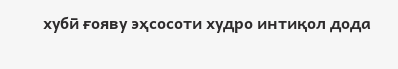хубӣ ғояву эҳсосоти худро интиқол дода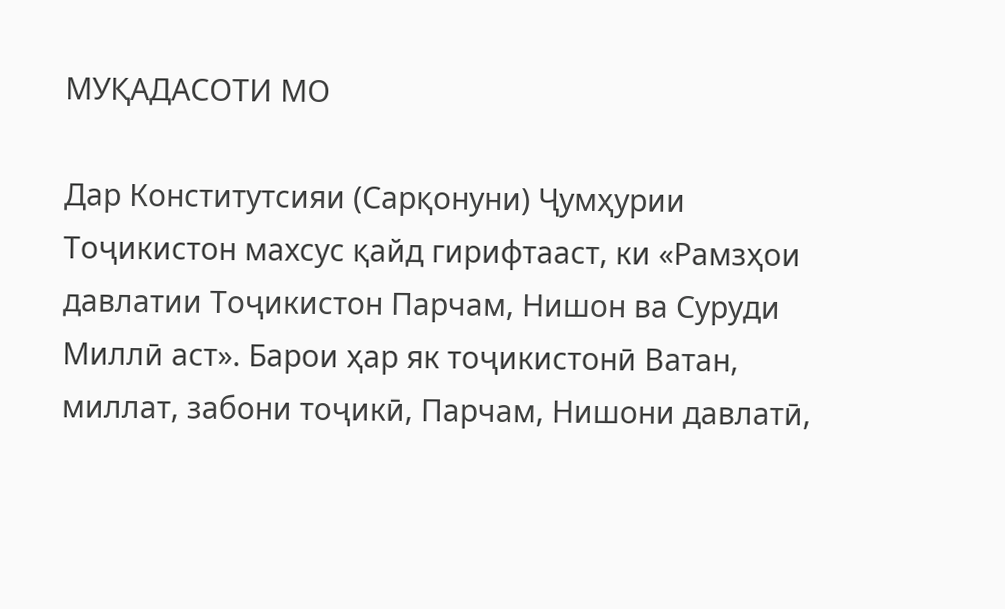МУҚАДАСОТИ МО

Дар Конститутсияи (Сарқонуни) Ҷумҳурии Тоҷикистон махсус қайд гирифтааст, ки «Рамзҳои давлатии Тоҷикистон Парчам, Нишон ва Суруди Миллӣ аст». Барои ҳар як тоҷикистонӣ Ватан, миллат, забони тоҷикӣ, Парчам, Нишони давлатӣ,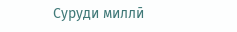Суруди миллӣ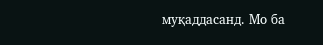муқаддасанд. Мо ба